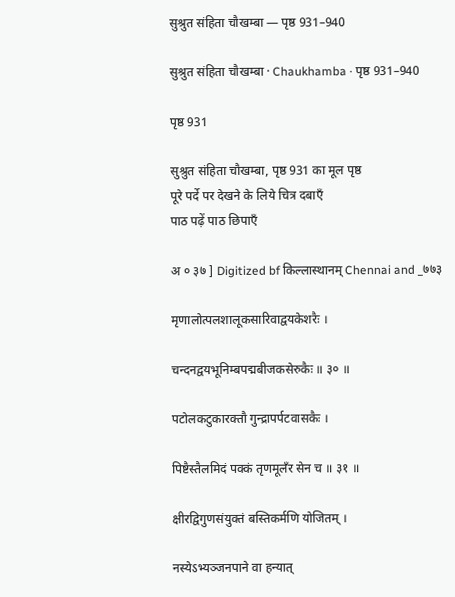सुश्रुत संहिता चौखम्बा — पृष्ठ 931–940

सुश्रुत संहिता चौखम्बा · Chaukhamba · पृष्ठ 931–940

पृष्ठ 931

सुश्रुत संहिता चौखम्बा, पृष्ठ 931 का मूल पृष्ठ
पूरे पर्दे पर देखने के लिये चित्र दबाएँ
पाठ पढ़ें पाठ छिपाएँ

अ ० ३७ ] Digitized bf किल्लास्थानम् Chennai and _७७३

मृणालोत्पलशालूकसारिवाद्वयकेशरैः ।

चन्दनद्वयभूनिम्बपद्मबीजकसेरुकैः ॥ ३० ॥

पटोलकटुकारक्तौ गुन्द्रापर्पटवासकैः ।

पिष्टैस्तैलमिदं पक्कं तृणमूलँर सेन च ॥ ३१ ॥

क्षीरद्विगुणसंयुक्तं बस्तिकर्मणि योजितम् ।

नस्येऽभ्यञ्जनपाने वा हन्यात्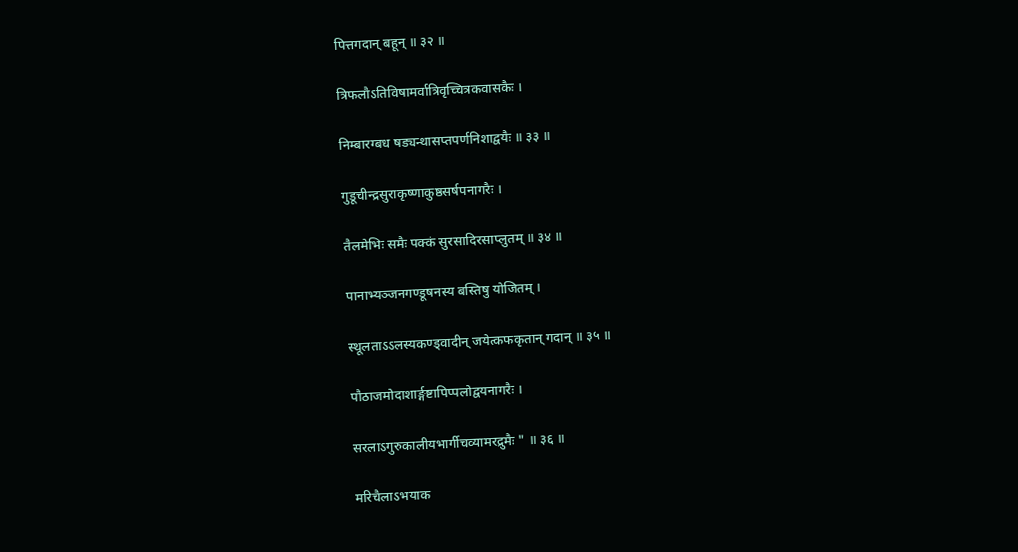पित्तगदान् बहून् ॥ ३२ ॥

त्रिफलौऽतिविषामर्वात्रिवृच्चित्रकवासकैः ।

निम्बारग्बध षड्यन्थासप्तपर्णनिशाद्वयैः ॥ ३३ ॥

गुडूचीन्द्रसुराकृष्णाकुष्ठसर्षपनागरैः ।

तैलमेभिः समैः पक्कं सुरसादिरसाप्लुतम् ॥ ३४ ॥

पानाभ्यञ्जनगण्डूषनस्य बस्तिषु योजितम् ।

स्थूलताऽऽलस्यकण्ड्वादीन् जयेत्कफकृतान् गदान् ॥ ३५ ॥

पौठाजमोदाशार्ङ्गष्टापिप्पलोद्वयनागरैः ।

सरलाऽगुरुकालीयभार्गीचव्यामरद्रुमैः " ॥ ३६ ॥

मरिचैलाऽभयाक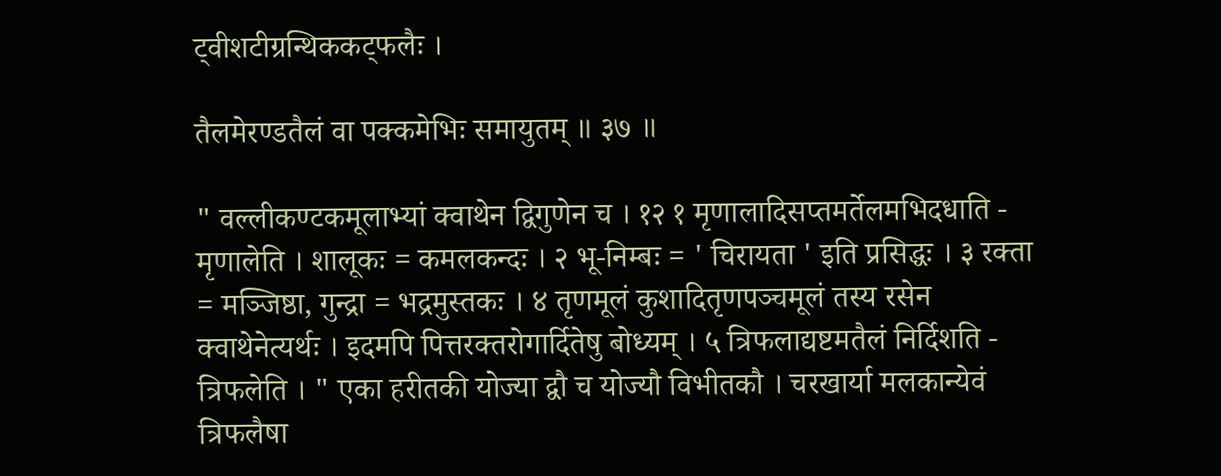ट्वीशटीग्रन्थिककट्फलैः ।

तैलमेरण्डतैलं वा पक्कमेभिः समायुतम् ॥ ३७ ॥

" वल्लीकण्टकमूलाभ्यां क्वाथेन द्विगुणेन च । १२ १ मृणालादिसप्तमर्तेलमभिदधाति - मृणालेति । शालूकः = कमलकन्दः । २ भू-निम्बः = ' चिरायता ' इति प्रसिद्धः । ३ रक्ता = मञ्जिष्ठा, गुन्द्रा = भद्रमुस्तकः । ४ तृणमूलं कुशादितृणपञ्चमूलं तस्य रसेन क्वाथेनेत्यर्थः । इदमपि पित्तरक्तरोगार्दितेषु बोध्यम् । ५ त्रिफलाद्यष्टमतैलं निर्दिशति - त्रिफलेति । " एका हरीतकी योज्या द्वौ च योज्यौ विभीतकौ । चरखार्या मलकान्येवं त्रिफलैषा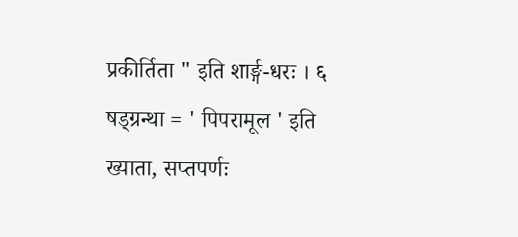प्रकीर्तिता " इति शार्ङ्ग-धरः । ६ षड्ग्रन्था = ' पिपरामूल ' इति ख्याता, सप्तपर्णः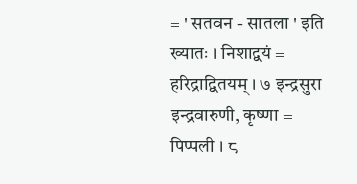= ' सतवन - सातला ' इति ख्यातः । निशाद्वयं = हरिद्राद्वितयम् । ७ इन्द्रसुरा इन्द्रवारुणी, कृष्णा = पिप्पली । ८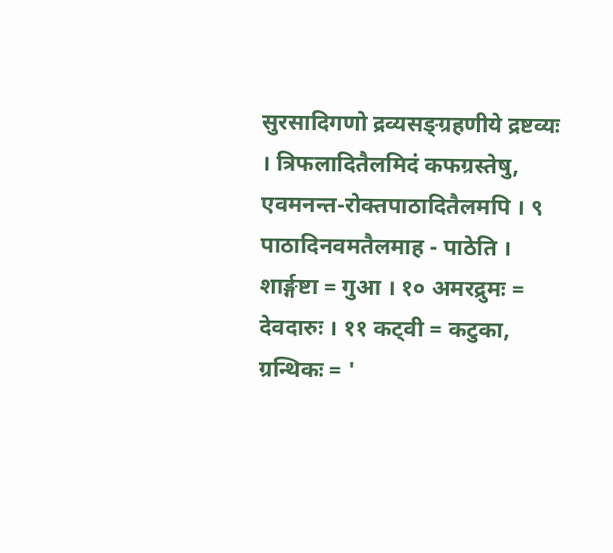सुरसादिगणो द्रव्यसङ्ग्रहणीये द्रष्टव्यः । त्रिफलादितैलमिदं कफग्रस्तेषु, एवमनन्त-रोक्तपाठादितैलमपि । ९ पाठादिनवमतैलमाह - पाठेति । शार्ङ्गष्टा = गुआ । १० अमरद्रुमः = देवदारुः । ११ कट्वी = कटुका, ग्रन्थिकः = '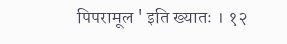पिपरामूल ' इति ख्यातः । १२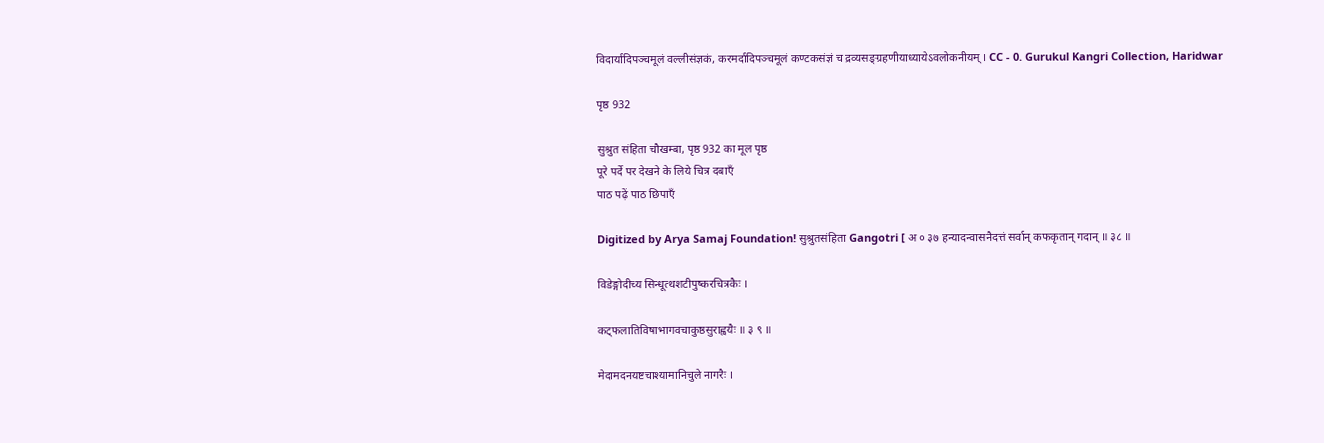विदार्यादिपञ्चमूलं वल्लीसंज्ञकं, करमर्दादिपञ्चमूलं कण्टकसंज्ञं च द्रव्यसङ्ग्रहणीयाध्यायेऽवलोकनीयम् । CC - 0. Gurukul Kangri Collection, Haridwar

पृष्ठ 932

सुश्रुत संहिता चौखम्बा, पृष्ठ 932 का मूल पृष्ठ
पूरे पर्दे पर देखने के लिये चित्र दबाएँ
पाठ पढ़ें पाठ छिपाएँ

Digitized by Arya Samaj Foundation! सुश्रुतसंहिता Gangotri [ अ ० ३७ हन्यादन्वासनैदत्तं सर्वान् कफकृतान् गदान् ॥ ३८ ॥

विडेङ्गोदीच्य सिन्धूत्थशटीपुष्करचित्रकैः ।

कट्फलातिविषाभागवचाकुष्ठसुराह्वयैः ॥ ३ ९ ॥

मेदामदनयष्टचाश्यामानिचुले नागरैः ।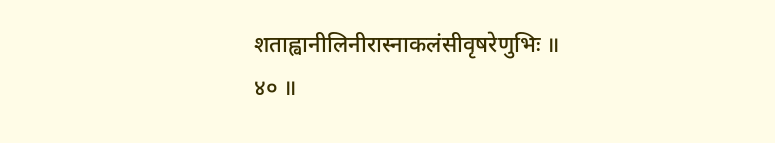शताह्वानीलिनीरास्नाकलंसीवृषरेणुभिः ॥ ४० ॥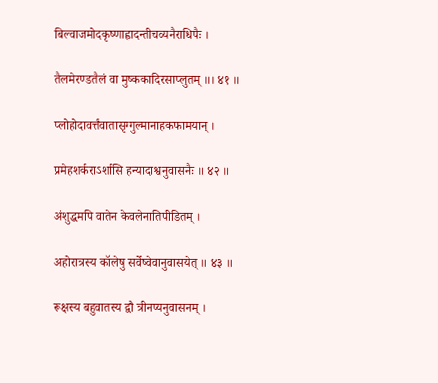बिल्वाजमोदकृष्णाह्वादन्तीचव्यनैराधिपैः ।

तैलमेरण्डतैलं वा मुष्ककादिरसाप्लुतम् ॥। ४१ ॥

प्लोहोदावर्त्तंवातासृग्गुल्मानाहकफामयान् ।

प्रमेहशर्कराऽर्शासि हन्यादाश्वनुवासनैः ॥ ४२ ॥

अंशुद्धमपि वातेन केवलेनातिपीडितम् ।

अहोरात्रस्य कॉलेषु सर्वेष्वेवानुवासयेत् ॥ ४३ ॥

रूक्षस्य बहुवातस्य द्वौ त्रीनप्यनुवासनम् ।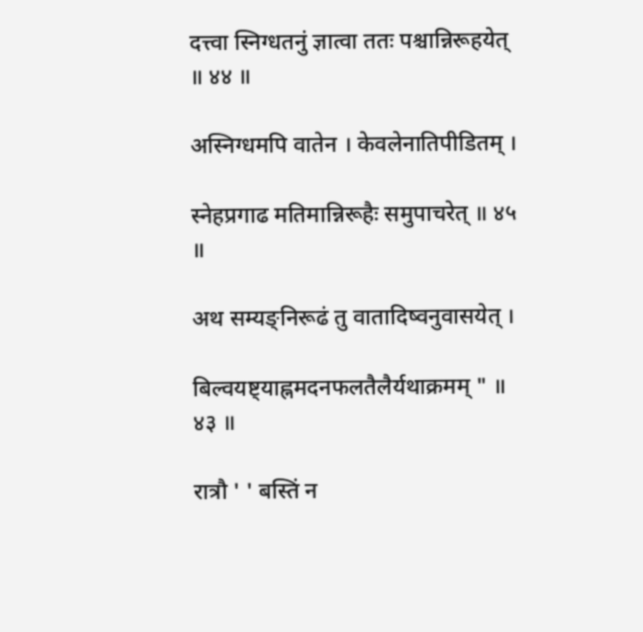दत्त्वा स्निग्धतनुं ज्ञात्वा ततः पश्चान्निरूहयेत् ॥ ४४ ॥

अस्निग्धमपि वातेन । केवलेनातिपीडितम् ।

स्नेहप्रगाढ मतिमान्निरूहैः समुपाचरेत् ॥ ४५ ॥

अथ सम्यङ्निरूढं तु वातादिष्वनुवासयेत् ।

बिल्वयष्ट्याह्नमदनफलतैलैर्यथाक्रमम् " ॥ ४३ ॥

रात्रौ ' ' बस्तिं न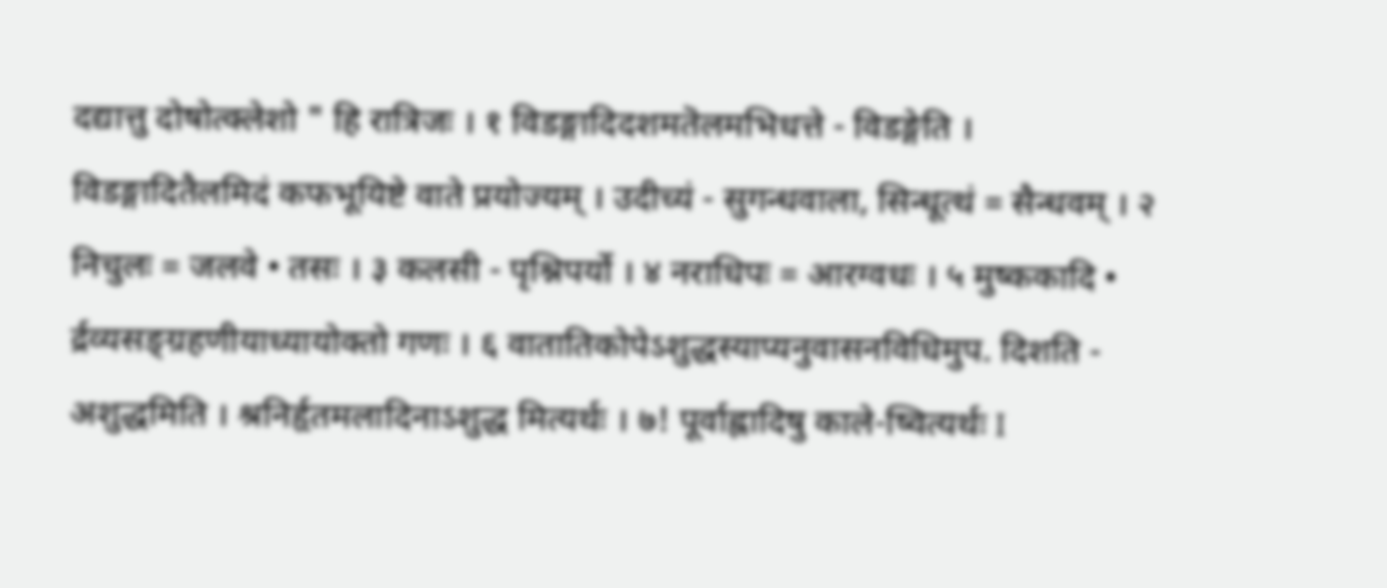दद्यात्तु दोषोत्क्लेशो " हि रात्रिजः । १ विडङ्गादिदशमतॆलमभिधत्ते - विडङ्गेति । विडङ्गादितैलमिदं कफभूयिष्टे वाते प्रयोज्यम् । उदीच्यं - सुगन्धवाला, सिन्धूत्थं = सैन्धवम् । २ निचुलः = जलवे • तसः । ३ कलसी - पृश्निपर्यो । ४ नराधिपः = आरग्वधः । ५ मुष्ककादि • र्द्रव्यसङ्ग्रहणीयाध्यायोक्तो गणः । ६ वातातिकोपेऽशुद्धस्याप्यनुवासनविधिमुप. दिशति - अशुद्धमिति । श्रनिर्हृतमलादिनाऽशुद्ध मित्यर्थः । ७! पूर्वाह्लादिषु काले-ष्वित्यर्थः I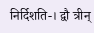निर्दिशति-। द्वौ त्रीन्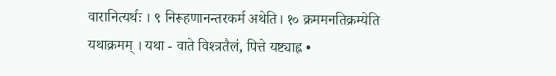वारानित्यर्थः । ९ निरूहणानन्तरकर्म अथेति। १० क्रममनतिक्रम्येति यथाक्रमम् । यथा - वाते विश्त्रतैलं, पित्ते यष्ट्याह्न •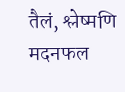तैलं, श्लेष्मणि मदनफल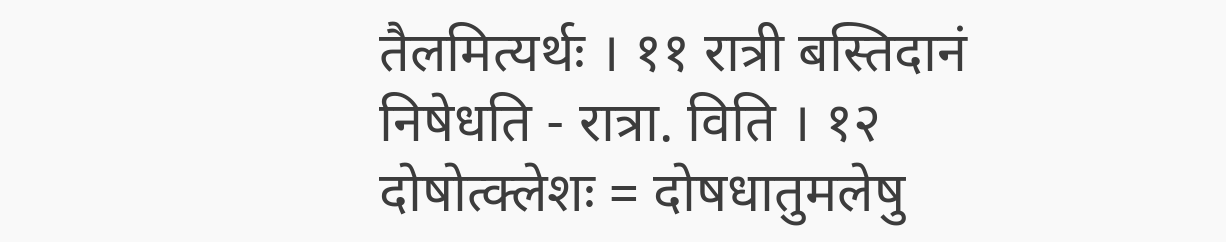तैलमित्यर्थः । ११ रात्री बस्तिदानं निषेधति - रात्रा. विति । १२ दोषोत्क्लेशः = दोषधातुमलेषु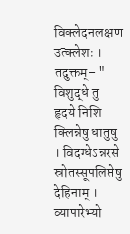विक्लेदनलक्षण उत्क्लेशः । तदुक्तम्– " विशुद्धे तु हृदये निशि क्लिन्नेषु धातुषु । विदग्धेऽन्नरसे स्रोतस्सूपलिप्तेषु देहिनाम् । व्यापारेभ्यो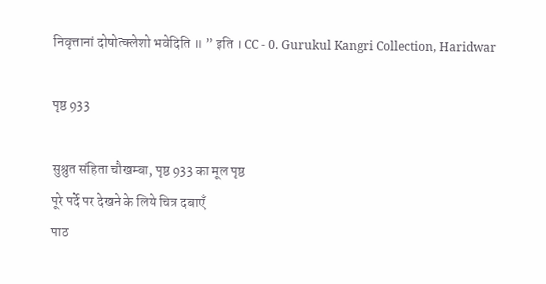निवृत्तानां दोषोत्क्लेशो भवेदिति ॥ ” इति । CC - 0. Gurukul Kangri Collection, Haridwar

पृष्ठ 933

सुश्रुत संहिता चौखम्बा, पृष्ठ 933 का मूल पृष्ठ
पूरे पर्दे पर देखने के लिये चित्र दबाएँ
पाठ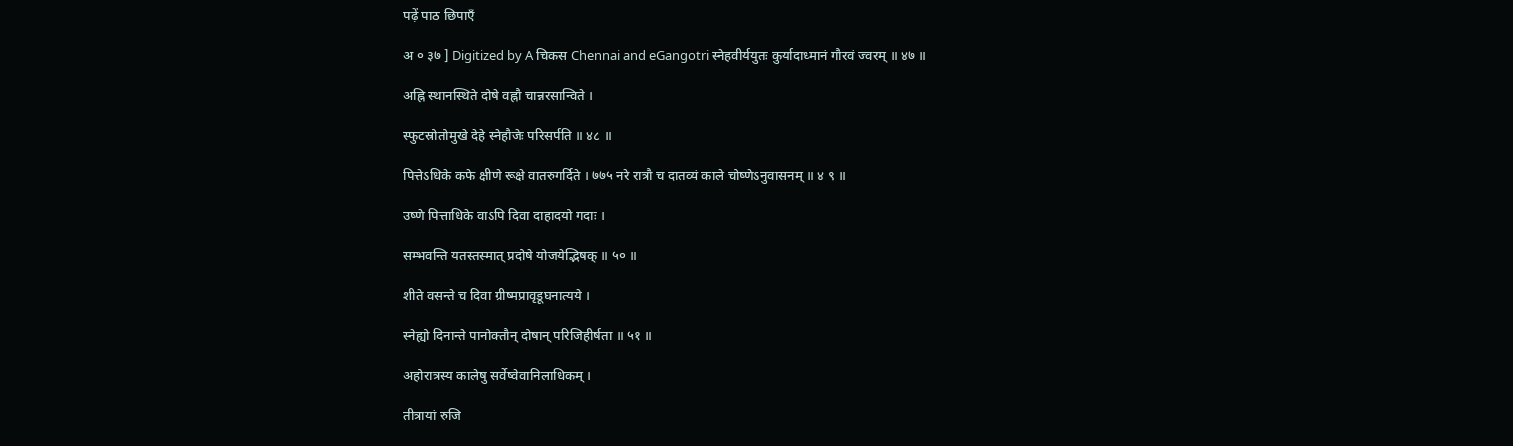पढ़ें पाठ छिपाएँ

अ ० ३७ ] Digitized by A चिकस Chennai and eGangotri स्नेहवीर्ययुतः कुर्यादाध्मानं गौरवं ज्वरम् ॥ ४७ ॥

अह्नि स्थानस्थिते दोषे वह्नौ चान्नरसान्विते ।

स्फुटस्रोतोमुखे देहे स्नेहौजेः परिसर्पति ॥ ४८ ॥

पित्तेऽधिके कफे क्षीणे रूक्षे वातरुगर्दिते । ७७५ नरे रात्रौ च दातव्यं काले चोष्णेऽनुवासनम् ॥ ४ ९ ॥

उष्णे पित्ताधिके वाऽपि दिवा दाहादयो गदाः ।

सम्भवन्ति यतस्तस्मात् प्रदोषे योजयेद्भिषक् ॥ ५० ॥

शीते वसन्ते च दिवा ग्रीष्मप्रावृडूघनात्यये ।

स्नेह्यो दिनान्ते पानोक्तौन् दोषान् परिजिहीर्षता ॥ ५१ ॥

अहोरात्रस्य कालेषु सर्वेष्वेवानिलाधिकम् ।

तीत्रायां रुजि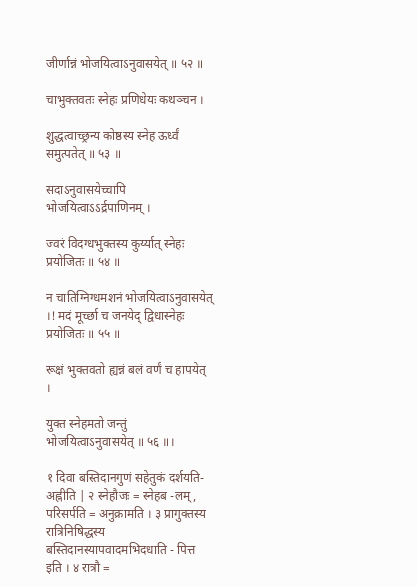जीर्णान्नं भोजयित्वाऽनुवासयेत् ॥ ५२ ॥

चाभुक्तवतः स्नेहः प्रणिधेयः कथञ्चन ।

शुद्धत्वाच्छ्रन्य कोष्ठस्य स्नेह ऊर्ध्वं समुत्पतेत् ॥ ५३ ॥

सदाऽनुवासयेच्चापि भोजयित्वाऽऽर्द्रपाणिनम् ।

ज्वरं विदग्धभुक्तस्य कुर्य्यात् स्नेहः प्रयोजितः ॥ ५४ ॥

न चातिग्निग्धमशनं भोजयित्वाऽनुवासयेत् ।! मदं मूर्च्छा च जनयेद् द्विधास्नेहः प्रयोजितः ॥ ५५ ॥

रूक्षं भुक्तवतो ह्यन्नं बलं वर्णं च हापयेत् ।

युक्त स्नेहमतो जन्तुं भोजयित्वाऽनुवासयेत् ॥ ५६ ॥।

१ दिवा बस्तिदानगुणं सहेतुकं दर्शयति- अह्नीति | २ स्नेहौजः = स्नेहब -लम्, परिसर्पति = अनुक्रामति । ३ प्रागुक्तस्य रात्रिनिषिद्धस्य बस्तिदानस्यापवादमभिदधाति - पित्त इति । ४ रात्रौ =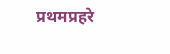प्रथमप्रहरे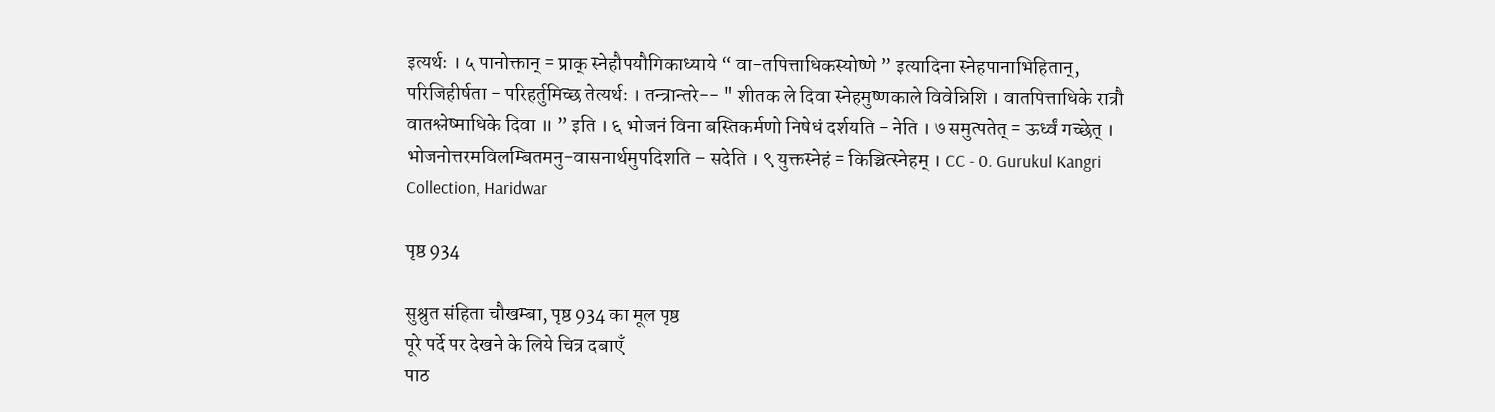इत्यर्थः । ५ पानोक्तान् = प्राक् स्नेहौपयौगिकाध्याये “ वा-तपित्ताधिकस्योष्णे ” इत्यादिना स्नेहपानाभिहितान्, परिजिहीर्षता - परिहर्तुमिच्छ तेत्यर्थः । तन्त्रान्तरे-- " शीतक ले दिवा स्नेहमुष्णकाले विवेन्निशि । वातपित्ताधिके रात्रौ वातश्लेष्माधिके दिवा ॥ ” इति । ६ भोजनं विना बस्तिकर्मणो निषेधं दर्शयति - नेति । ७ समुत्पतेत् = ऊर्ध्वं गच्छेत् । भोजनोत्तरमविलम्बितमनु-वासनार्थमुपदिशति – सदेति । ९ युक्तस्नेहं = किञ्चित्स्नेहम् । CC - 0. Gurukul Kangri Collection, Haridwar

पृष्ठ 934

सुश्रुत संहिता चौखम्बा, पृष्ठ 934 का मूल पृष्ठ
पूरे पर्दे पर देखने के लिये चित्र दबाएँ
पाठ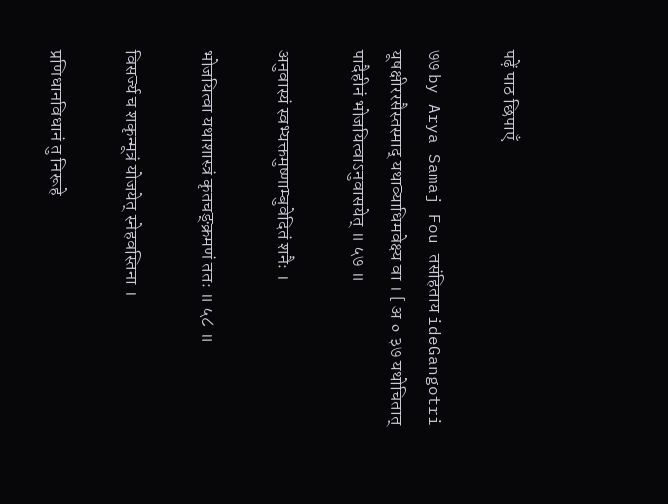पढ़ें पाठ छिपाएँ

७७ by Arya Samaj Fou तसंहिताय ideGangotri यूषक्षीररसैस्तस्माद् यथाव्याधिमवेक्ष्य वा । [ अ ० ३७ यथोचितात् पादैहीनं भोजयित्वाऽनुवासयेत् ॥ ५७ ॥

अनुवास्यं स्वभ्यक्तमुष्णाम्बुवेदितं शनैः ।

भोजयित्वा यथाशास्त्रं कृतचङ्क्रमणं ततः ॥ ५८ ॥

विसर्ज्य च शकृन्मूत्रं योजयेत् स्नेहवस्तिना ।

प्रणिधानविधानं तु निरूहे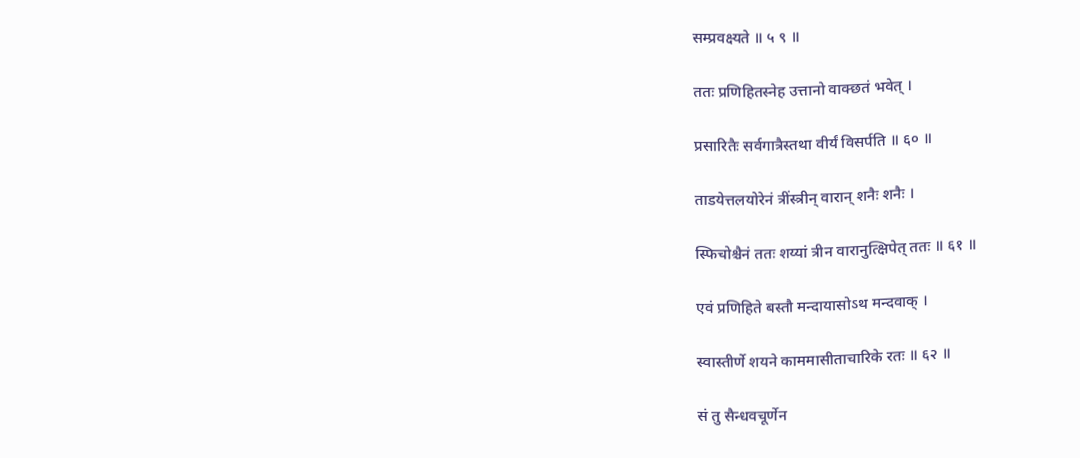सम्प्रवक्ष्यते ॥ ५ ९ ॥

ततः प्रणिहितस्नेह उत्तानो वाक्छतं भवेत् ।

प्रसारितैः सर्वगात्रैस्तथा वीर्यं विसर्पति ॥ ६० ॥

ताडयेत्तलयोरेनं त्रींस्त्रीन् वारान् शनैः शनैः ।

स्फिचोश्चैनं ततः शय्यां त्रीन वारानुत्क्षिपेत् ततः ॥ ६१ ॥

एवं प्रणिहिते बस्तौ मन्दायासोऽथ मन्दवाक् ।

स्वास्तीर्णे शयने काममासीताचारिके रतः ॥ ६२ ॥

सं तु सैन्धवचूर्णेन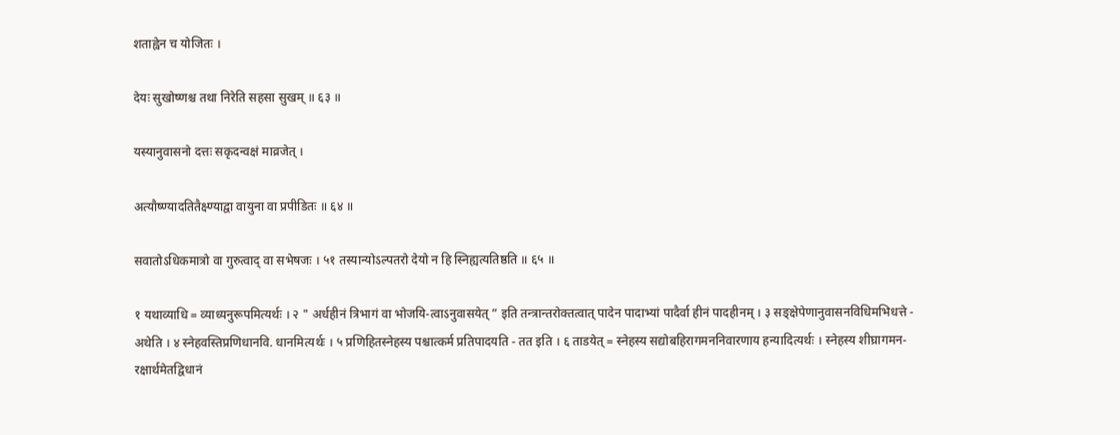शताह्वेन च योजितः ।

देयः सुखोष्णश्च तथा निरेति सहसा सुखम् ॥ ६३ ॥

यस्यानुवासनो दत्तः सकृदन्वक्षं माव्रजेत् ।

अत्यौष्ण्यादतितैक्ष्ण्याद्वा वायुना वा प्रपीडितः ॥ ६४ ॥

सवातोऽधिकमात्रो वा गुरुत्वाद् वा सभेषजः । ५१ तस्यान्योऽल्पतरो देयो न हि स्निह्यत्यतिष्ठति ॥ ६५ ॥

१ यथाव्याधि = व्याध्यनुरूपमित्यर्थः । २ " अर्धहीनं त्रिभागं वा भोजयि-त्वाऽनुवासयेत् ” इति तन्त्रान्तरोक्तत्वात् पादेन पादाभ्यां पादैर्वा हीनं पादहीनम् । ३ सङ्क्षेपेणानुवासनविधिमभिधत्ते - अथेति । ४ स्नेहवस्तिप्रणिधानवि. धानमित्यर्थः । ५ प्रणिहितस्नेहस्य पश्चात्कर्म प्रतिपादयति - तत इति । ६ ताडयेत् = स्नेहस्य सद्योबहिरागमननिवारणाय हन्यादित्यर्थः । स्नेहस्य शीघ्रागमन-रक्षार्थमेतद्विधानं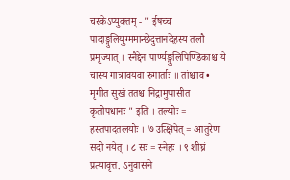चरकेऽप्युक्तम् - " ईषच्च पादाङ्गुलियुग्ममान्छेदुत्तानदेहस्य तलौ प्रमृज्यात् । स्नैद्देन पार्ण्यङ्गुलिपिण्डिकाश्च ये चास्य गात्रावयवा रुगार्ताः ॥ तांश्चाव • मृगीत सुखं ततश्च निद्रामुपासीत कृतोपधानः " इति । तल्योः = हस्तपादतलयोः । ७ उत्क्षिपेत् = आतुरेण सदो नयेत् । ८ सः = स्नेहः । ९ शीघ्रं प्रत्यावृत्त. ऽनुवासने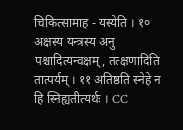चिकित्सामाह - यस्येति । १० अक्षस्य यन्त्रस्य अनु पश्चादित्यन्वक्षम्, तत्क्षणादिति तात्पर्यम् । ११ अतिष्ठति स्नेहे न हि स्निह्यतीत्यर्थः । CC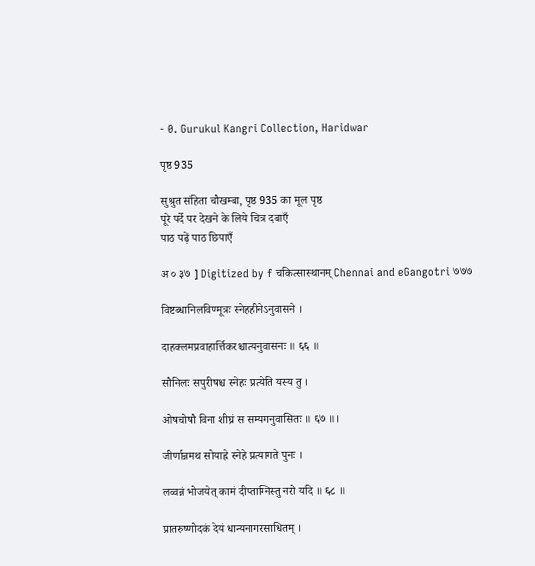- 0. Gurukul Kangri Collection, Haridwar

पृष्ठ 935

सुश्रुत संहिता चौखम्बा, पृष्ठ 935 का मूल पृष्ठ
पूरे पर्दे पर देखने के लिये चित्र दबाएँ
पाठ पढ़ें पाठ छिपाएँ

अ ० ३७ ] Digitized by f चकित्सास्थानम् Chennai and eGangotri ७७७

विष्टब्धानिलविण्मूत्रः स्नेहहीनेऽनुवासने ।

दाहक्लमप्रवाहार्त्तिकरश्चात्यनुवासनः ॥ ६६ ॥

सौनिलः सपुरीषश्च स्नेहः प्रत्येति यस्य तु ।

ओषचोषौ विना शीघ्रं स सम्यगनुवासितः ॥ ६७ ॥।

जीर्णान्नमथ सोयाह्ने स्नेहे प्रत्यागते पुनः ।

लव्वन्नं भोजयेत् कामं दीप्ताग्निस्तु नरो यदि ॥ ६८ ॥

प्रातरुष्णोदकं देयं धान्यनागरसाधितम् ।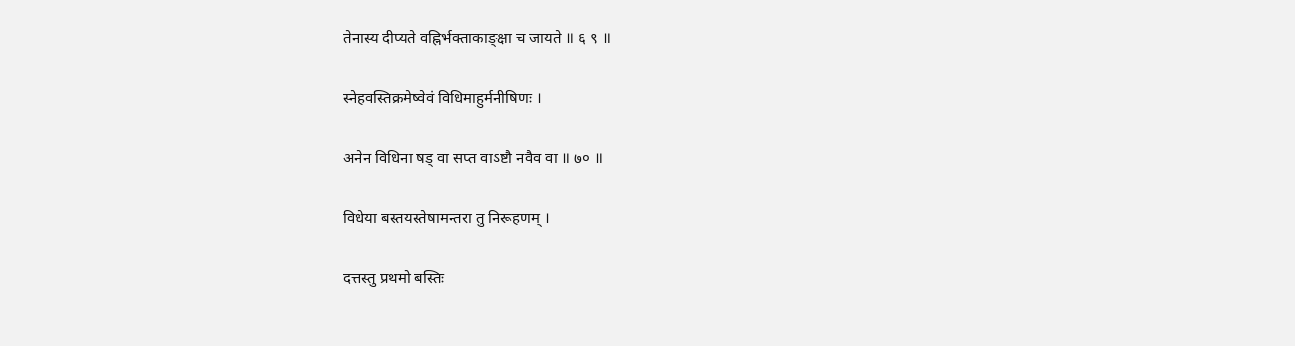तेनास्य दीप्यते वह्निर्भक्ताकाङ्क्षा च जायते ॥ ६ ९ ॥

स्नेहवस्तिक्रमेष्वेवं विधिमाहुर्मनीषिणः ।

अनेन विधिना षड् वा सप्त वाऽष्टौ नवैव वा ॥ ७० ॥

विधेया बस्तयस्तेषामन्तरा तु निरूहणम् ।

दत्तस्तु प्रथमो बस्तिः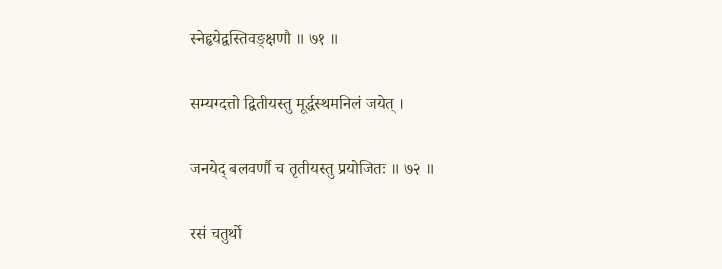स्नेहृयेद्वस्तिवङ्क्षणौ ॥ ७१ ॥

सम्यग्दत्तो द्वितीयस्तु मूर्द्धस्थमनिलं जयेत् ।

जनयेद् बलवर्णौ च तृतीयस्तु प्रयोजितः ॥ ७२ ॥

रसं चतुर्थो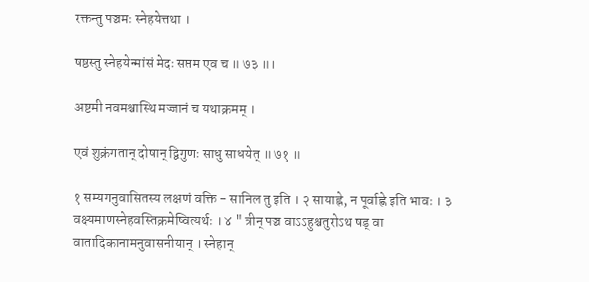रक्तन्तु पञ्चमः स्नेहयेत्तथा ।

षष्ठस्तु स्नेहयेन्मांसं मेदः सप्तम एव च ॥ ७३ ॥।

अष्टमी नवमश्चास्थि मज्जानं च यथाक्रमम् ।

एवं शुक्रंगतान् दोषान् द्विगुणः साधु साधयेत् ॥ ७१ ॥

१ सम्यगनुवासितस्य लक्षणं वक्ति - सानिल तु इति । २ सायाह्ने, न पूर्वाह्णे इति भावः । ३ वक्ष्यमाणस्नेहवस्तिक्रमेष्वित्यर्थः । ४ " त्रीन् पञ्च वाऽऽहुश्चतुरोऽथ षड् वा वातादिकानामनुवासनीयान् । स्नेहान्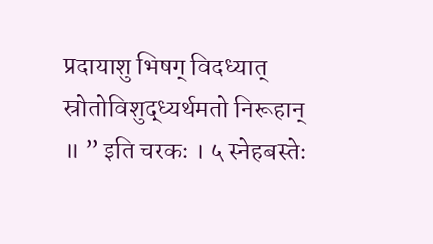प्रदायाशु भिषग् विदध्यात् स्रोतोविशुद्ध्यर्थमतो निरूहान् ॥ ” इति चरकः । ५ स्नेहबस्तेः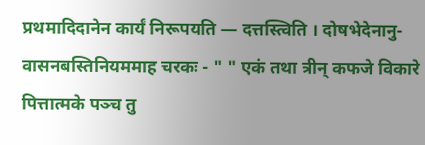प्रथमादिदानेन कार्यं निरूपयति — दत्तस्त्विति । दोषभेदेनानु-वासनबस्तिनियममाह चरकः - " " एकं तथा त्रीन् कफजे विकारे पित्तात्मके पञ्च तु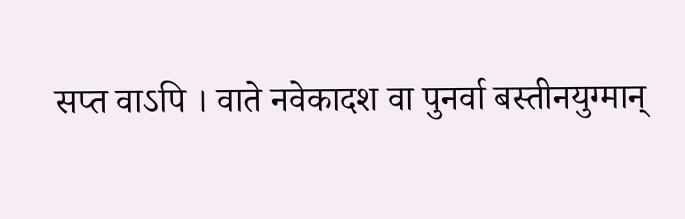सप्त वाऽपि । वाते नवेकादश वा पुनर्वा बस्तीनयुग्मान्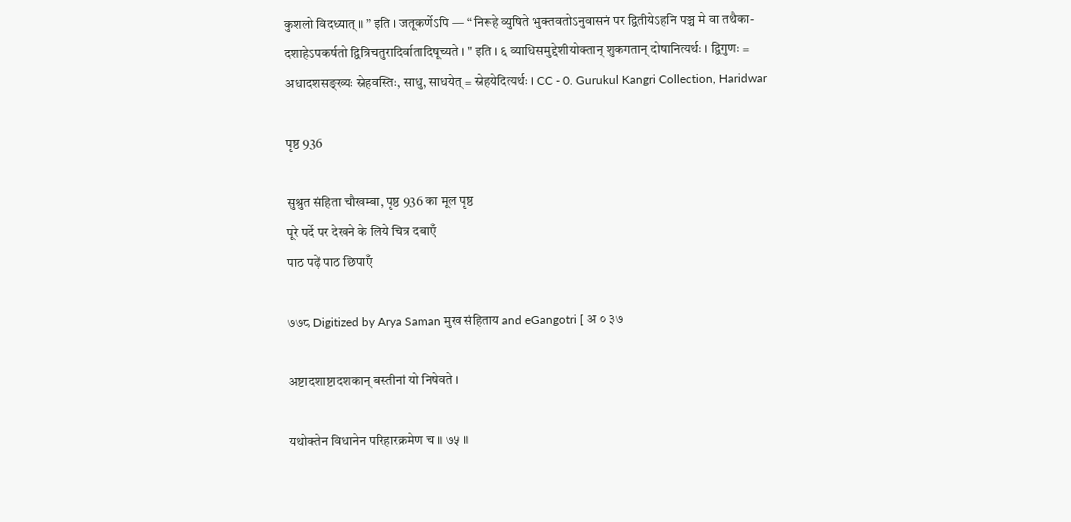कुशलो विदध्यात् ॥ ” इति । जतूकर्णेऽपि — “ निरूहे व्युषिते भुक्तवतोऽनुवासनं पर द्वितीयेऽहनि पञ्च मे वा तथैका-दशाहेऽपकर्षतो द्वित्रिचतुरादिर्वातादिषूच्यते । " इति । ६ व्याधिसमुद्देशीयोक्तान् शुकगतान् दोषानित्यर्थः । द्विगुणः = अधादशसङ्ख्यः स्नेहवस्तिः, साधु, साधयेत् = स्नेहयेदित्यर्थः । CC - 0. Gurukul Kangri Collection, Haridwar

पृष्ठ 936

सुश्रुत संहिता चौखम्बा, पृष्ठ 936 का मूल पृष्ठ
पूरे पर्दे पर देखने के लिये चित्र दबाएँ
पाठ पढ़ें पाठ छिपाएँ

७७८ Digitized by Arya Saman मुख संहिताय and eGangotri [ अ ० ३७

अष्टादशाष्टादशकान् बस्तीनां यो निषेवते ।

यथोक्तेन विधानेन परिहारक्रमेण च ॥ ७५ ॥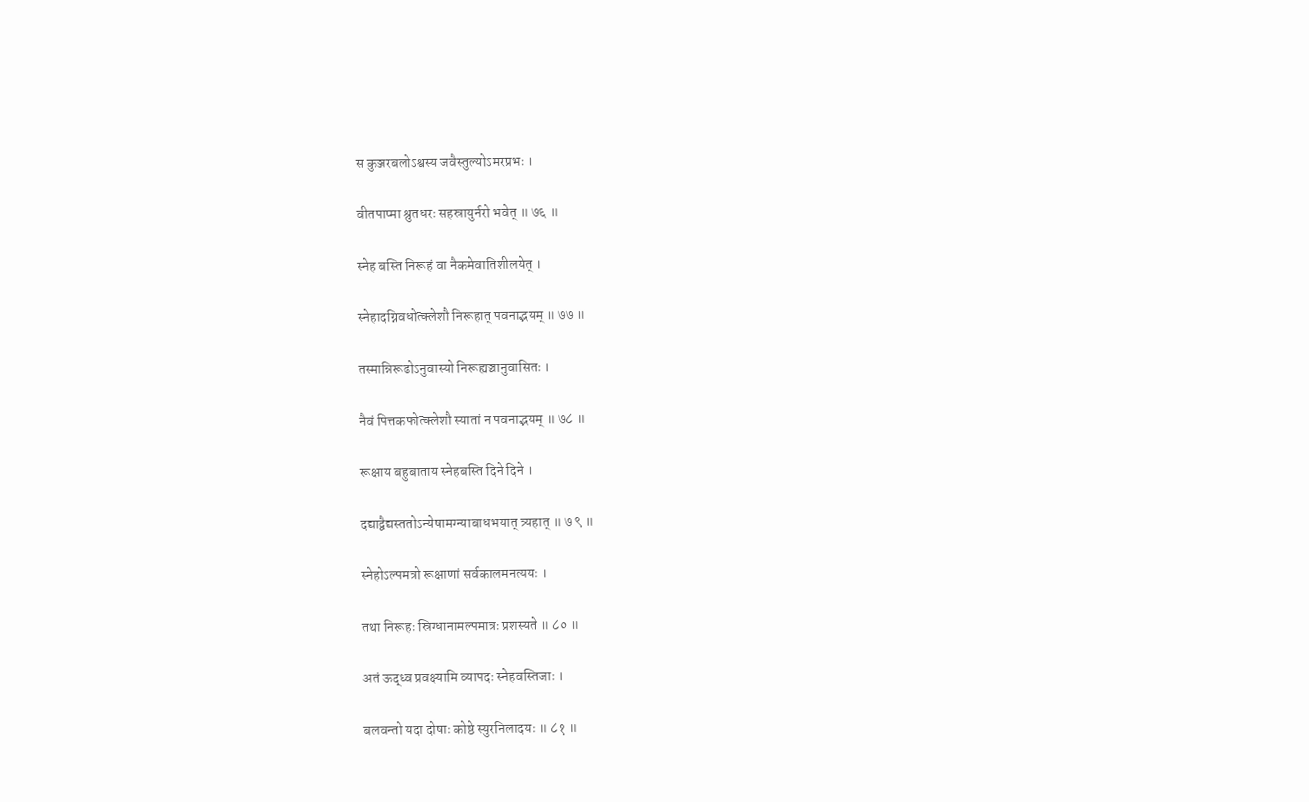स कुञ्जरबलोऽश्वस्य जवैस्तुल्योऽमरप्रभः ।

वीतपाप्मा श्रुतधरः सहस्रायुर्नरो भवेत् ॥ ७६ ॥

स्नेह बस्ति निरूहं वा नैकमेवातिशीलयेत् ।

स्नेहादग्निवधोत्क्लेशौ निरूहात् पवनाद्भयम् ॥ ७७ ॥

तस्मान्निरूढोऽनुवास्यो निरूह्यञ्चानुवासितः ।

नैवं पित्तकफोत्क्लेशौ स्यातां न पवनाद्भयम् ॥ ७८ ॥

रूक्षाय बहुबाताय स्नेहबस्ति दिने दिने ।

दद्याद्वैद्यस्ततोऽन्येषामग्न्याबाधभयात् त्र्यहात् ॥ ७ ९ ॥

स्नेहोऽल्पमत्रो रूक्षाणां सर्वकालमनत्ययः ।

तथा निरूहः स्रिग्धानामल्पमात्रः प्रशस्यते ॥ ८० ॥

अतं ऊद्ध्व प्रवक्ष्यामि व्यापदः स्नेहवस्तिजाः ।

बलवन्तो यदा दोषाः कोष्ठे स्युरनिलादयः ॥ ८१ ॥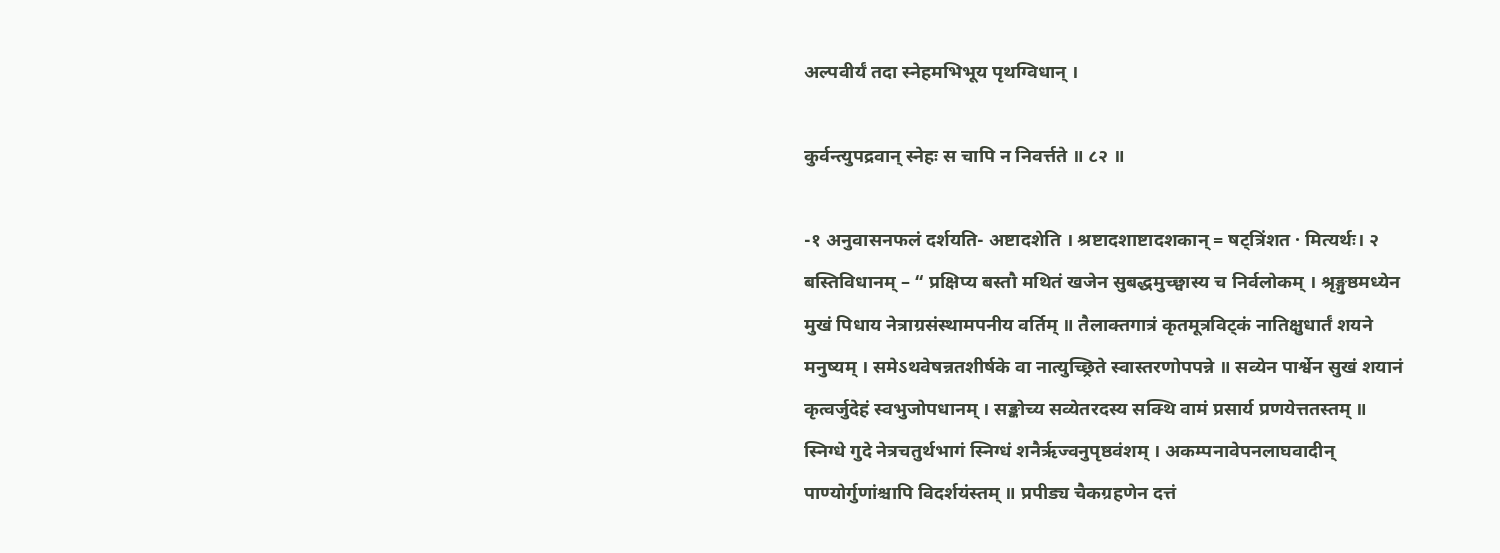अल्पवीर्यं तदा स्नेहमभिभूय पृथग्विधान् ।

कुर्वन्त्युपद्रवान् स्नेहः स चापि न निवर्त्तते ॥ ८२ ॥

-१ अनुवासनफलं दर्शयति- अष्टादशेति । श्रष्टादशाष्टादशकान् = षट्त्रिंशत · मित्यर्थः। २ बस्तिविधानम् – “ प्रक्षिप्य बस्तौ मथितं खजेन सुबद्धमुच्छ्वास्य च निर्वलोकम् । श्रृङ्गुष्ठमध्येन मुखं पिधाय नेत्राग्रसंस्थामपनीय वर्तिम् ॥ तैलाक्तगात्रं कृतमूत्रविट्कं नातिक्षुधार्तं शयने मनुष्यम् । समेऽथवेषन्नतशीर्षके वा नात्युच्छ्रिते स्वास्तरणोपपन्ने ॥ सव्येन पार्श्वेन सुखं शयानं कृत्वर्जुदेहं स्वभुजोपधानम् । सङ्कोच्य सव्येतरदस्य सक्थि वामं प्रसार्य प्रणयेत्ततस्तम् ॥ स्निग्धे गुदे नेत्रचतुर्थभागं स्निग्धं शनैर्ऋज्वनुपृष्ठवंशम् । अकम्पनावेपनलाघवादीन् पाण्योर्गुणांश्चापि विदर्शयंस्तम् ॥ प्रपीड्य चैकग्रहणेन दत्तं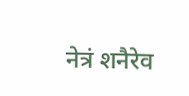नेत्रं शनैरेव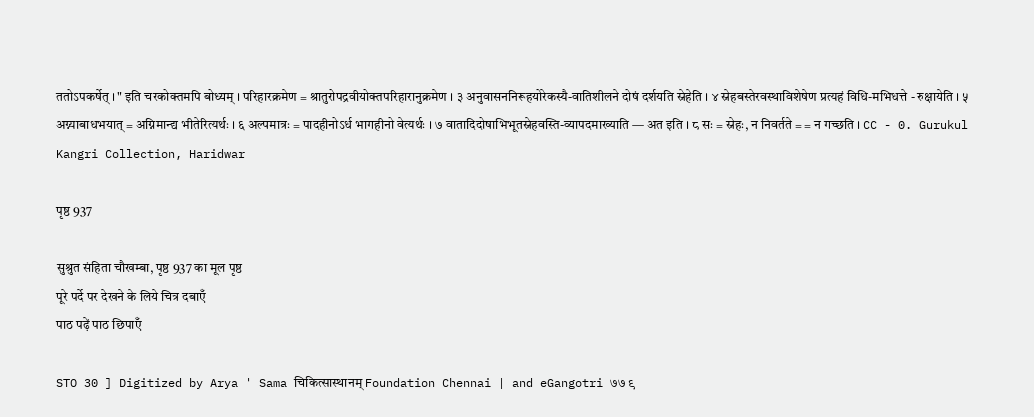ततोऽपकर्षेत् । " इति चरकोक्तमपि बोध्यम् । परिहारक्रमेण = श्रातुरोपद्रवीयोक्तपरिहारानुक्रमेण । ३ अनुवासननिरूहयोरेकस्यै-वातिशीलने दोषं दर्शयति स्नेहेति । ४ स्नेहबस्तेरवस्थाविशेषेण प्रत्यहं विधि-मभिधत्ते - रुक्षायेति । ५ अग्न्याबाधभयात् = अग्निमान्द्य भीतेरित्यर्थः । ६ अल्पमात्रः = पादहीनोऽर्ध भागहीनो वेत्यर्थः । ७ वातादिदोषाभिभूतस्नेहवस्ति-व्यापदमाख्याति — अत इति । ८ सः = स्नेहः, न निवर्तते = = न गच्छति । CC - 0. Gurukul Kangri Collection, Haridwar

पृष्ठ 937

सुश्रुत संहिता चौखम्बा, पृष्ठ 937 का मूल पृष्ठ
पूरे पर्दे पर देखने के लिये चित्र दबाएँ
पाठ पढ़ें पाठ छिपाएँ

STO 30 ] Digitized by Arya ' Sama चिकित्सास्थानम् Foundation Chennai | and eGangotri ७७ ९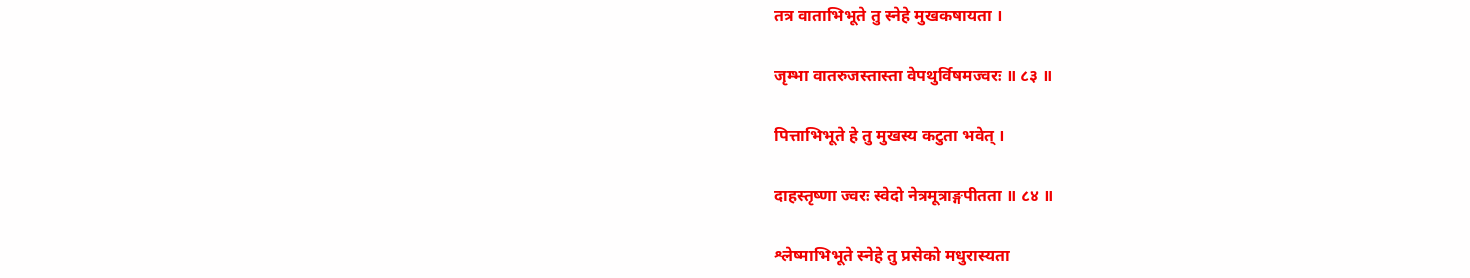तत्र वाताभिभूते तु स्नेहे मुखकषायता ।

जृम्भा वातरुजस्तास्ता वेपथुर्विषमज्वरः ॥ ८३ ॥

पित्ताभिभूते हे तु मुखस्य कटुता भवेत् ।

दाहस्तृष्णा ज्वरः स्वेदो नेत्रमूत्राङ्गपीतता ॥ ८४ ॥

श्लेष्माभिभूते स्नेहे तु प्रसेको मधुरास्यता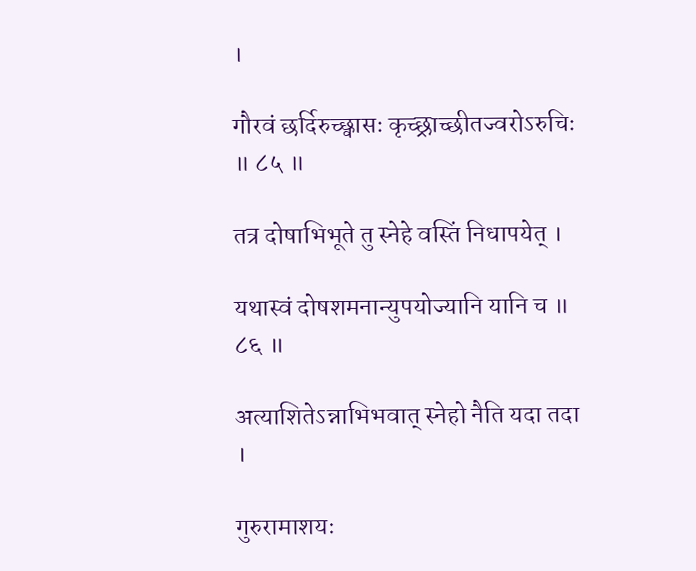।

गौरवं छर्दिरुच्छ्वासः कृच्छ्राच्छीतज्वरोऽरुचिः ॥ ८५ ॥

तत्र दोषाभिभूते तु स्नेहे वस्तिं निधापयेत् ।

यथास्वं दोषशमनान्युपयोज्यानि यानि च ॥ ८६ ॥

अत्याशितेऽन्नाभिभवात् स्नेहो नैति यदा तदा ।

गुरुरामाशयः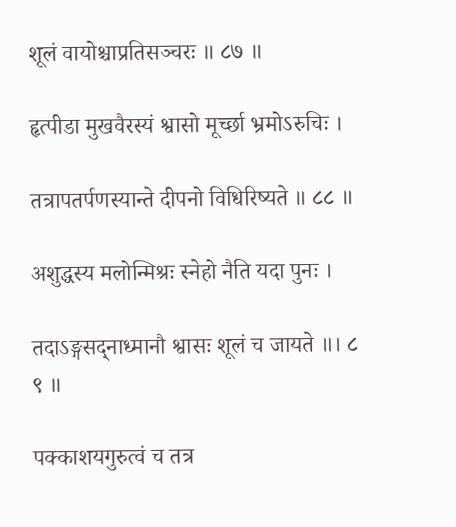शूलं वायोश्चाप्रतिसञ्चरः ॥ ८७ ॥

हृत्पीडा मुखवैरस्यं श्वासो मूर्च्छा भ्रमोऽरुचिः ।

तत्रापतर्पणस्यान्ते दीपनो विधिरिष्यते ॥ ८८ ॥

अशुद्धस्य मलोन्मिश्रः स्नेहो नैति यदा पुनः ।

तदाऽङ्गसद्नाध्मानौ श्वासः शूलं च जायते ॥। ८ ९ ॥

पक्काशयगुरुत्वं च तत्र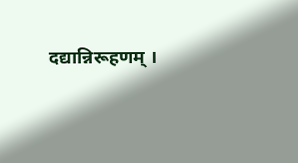दद्यान्निरूहणम् ।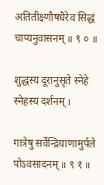अतितीक्ष्णौषधैरेव सिद्धं चाप्यनुवासनम् ॥ ९ ० ॥

शुद्धस्य दूरानुसृते स्नेहे स्नेहस्य दर्शनम् ।

गात्रेषु सर्वेन्द्रियाणामुर्पले पोऽवसादनम् ॥ ९ १ ॥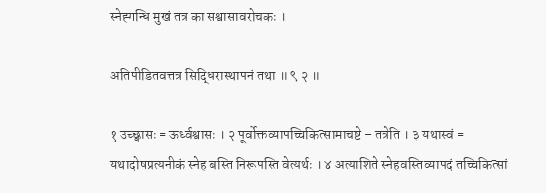स्नेह्गन्धि मुखं तत्र का सश्वासावरोचकः ।

अतिपीडितवत्तत्र सिद्धिरास्थापनं तथा ॥ ९ २ ॥

१ उच्छ्वासः = ऊर्ध्वश्वासः । २ पूर्वोक्तव्यापच्चिकित्सामाचष्टे – तत्रेति । ३ यथास्वं = यथादोषप्रत्यनीकं स्नेह बस्ति निरूपस्ति वेत्यर्थः । ४ अत्याशिते स्नेहवस्तिव्यापदं तच्चिकित्सां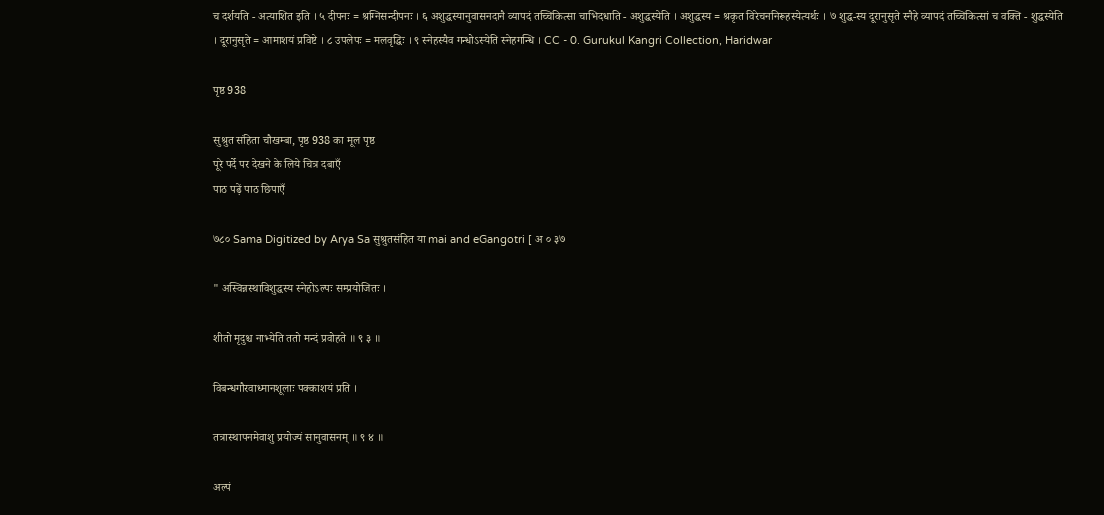च दर्शयति - अत्याशित इति । ५ दीपनः = श्रग्निसन्दीपनः । ६ अशुद्धस्यानुवासनदानै व्यापदं तच्चिकित्सा चाभिदधाति - अशुद्धस्येति । अशुद्धस्य = श्रकृत विरेचननिरूहस्येत्यर्थः । ७ शुद्ध-स्य दूरानुसृते स्नैहे व्यापदं तच्चिकित्सां च वक्ति - शुद्धस्येति । दूरानुसृते = आमाशयं प्रविष्टे । ८ उपलेपः = मलवृद्धिः । ९ स्नेहस्यैव गन्धोऽस्येति स्नेहगन्धि । CC - 0. Gurukul Kangri Collection, Haridwar

पृष्ठ 938

सुश्रुत संहिता चौखम्बा, पृष्ठ 938 का मूल पृष्ठ
पूरे पर्दे पर देखने के लिये चित्र दबाएँ
पाठ पढ़ें पाठ छिपाएँ

७८० Sama Digitized by Arya Sa सुश्रुतसंहित या mai and eGangotri [ अ ० ३७

" अस्विन्नस्थाविशुद्धस्य स्नेहोऽल्पः सम्प्रयोजितः ।

शीतो मृदुश्च नाभ्येति ततो मन्दं प्रवोहते ॥ ९ ३ ॥

विबन्धगौरवाध्मानशूलाः पक्काशयं प्रति ।

तत्रास्थापनमेवाशु प्रयोज्यं सानुवासनम् ॥ ९ ४ ॥

अल्पं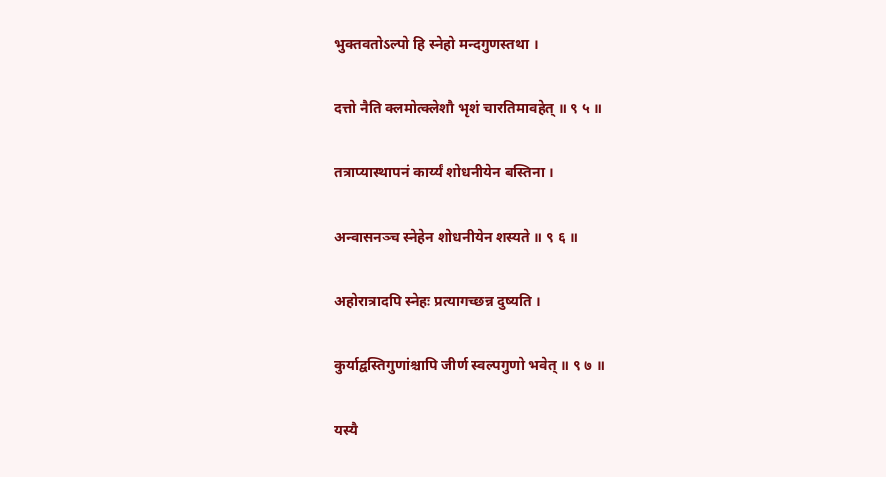भुक्तवतोऽल्पो हि स्नेहो मन्दगुणस्तथा ।

दत्तो नैति क्लमोत्क्लेशौ भृशं चारतिमावहेत् ॥ ९ ५ ॥

तत्राप्यास्थापनं कार्य्यं शोधनीयेन बस्तिना ।

अन्वासनञ्च स्नेहेन शोधनीयेन शस्यते ॥ ९ ६ ॥

अहोरात्रादपि स्नेहः प्रत्यागच्छन्न दुष्यति ।

कुर्याद्वस्तिगुणांश्चापि जीर्ण स्वल्पगुणो भवेत् ॥ ९ ७ ॥

यस्यै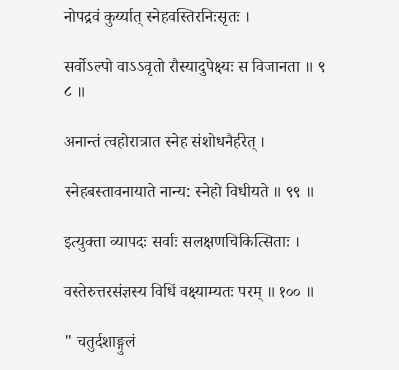नोपद्रवं कुर्य्यात् स्नेहवस्तिरनिःसृतः ।

सर्वोऽल्पो वाऽऽवृतो रौस्यादुपेक्ष्यः स विजानता ॥ ९ ८ ॥

अनान्तं त्वहोरात्रात स्नेह संशोधनैर्हरेत् ।

स्नेहबस्तावनायाते नान्य: स्नेहो विधीयते ॥ ९९ ॥

इत्युक्ता व्यापदः सर्वाः सलक्षणचिकित्सिताः ।

वस्तेरुत्तरसंज्ञस्य विधिं वक्ष्याम्यतः परम् ॥ १०० ॥

" चतुर्दशाङ्गुलं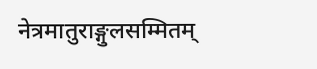नेत्रमातुराङ्गुलसम्मितम्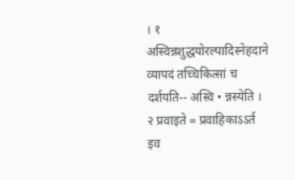। १ अस्विन्नशुद्धयोरल्पादिस्नेहदाने व्यापदं तच्चिकित्सां च दर्शयति-- अस्वि • न्नस्येति । २ प्रवाइते = प्रवाहिकाऽऽर्त इव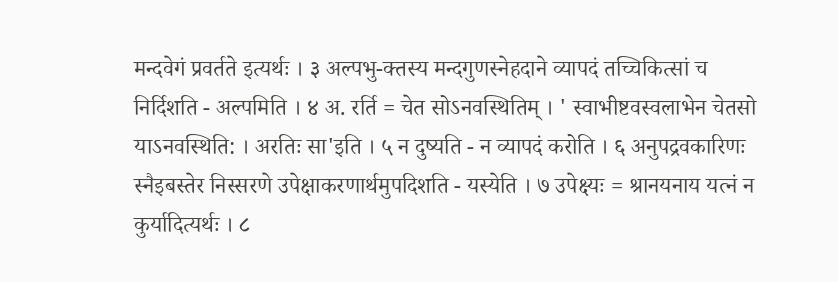मन्दवेगं प्रवर्तते इत्यर्थः । ३ अल्पभु-क्तस्य मन्दगुणस्नेहदाने व्यापदं तच्चिकित्सां च निर्दिशति - अल्पमिति । ४ अ. रर्ति = चेत सोऽनवस्थितिम् । ' स्वाभीष्टवस्वलाभेन चेतसो याऽनवस्थिति: । अरतिः सा'इति । ५ न दुष्यति - न व्यापदं करोति । ६ अनुपद्रवकारिणः स्नैइबस्तेर निस्सरणे उपेक्षाकरणार्थमुपदिशति - यस्येति । ७ उपेक्ष्यः = श्रानयनाय यत्नं न कुर्यादित्यर्थः । ८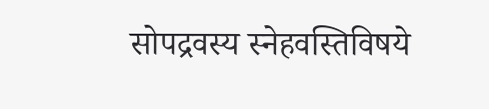सोपद्रवस्य स्नेहवस्तिविषये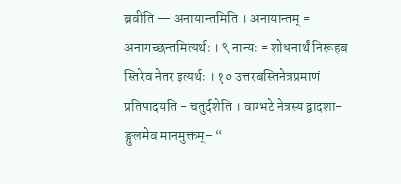ब्रवीति — अनायान्तमिति । अनायान्तम् = अनागच्छन्तमित्यर्थः । ९ नान्यः = शोधनार्थं निरूहब स्तिरेव नेतर इत्यर्थः । १० उत्तरबस्तिनेत्रप्रमाणं प्रतिपादयति - चतुर्दशेति । वाग्भटे नेत्रस्य द्वादशा-ङ्गुलमेव मानमुक्तम्– “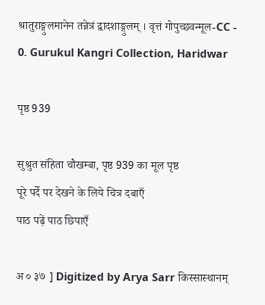श्रातुराङ्गुलमानेन तन्नेत्रं द्वादशाङ्गुलम् । वृत्तं गोपुच्छवन्मूल-CC - 0. Gurukul Kangri Collection, Haridwar

पृष्ठ 939

सुश्रुत संहिता चौखम्बा, पृष्ठ 939 का मूल पृष्ठ
पूरे पर्दे पर देखने के लिये चित्र दबाएँ
पाठ पढ़ें पाठ छिपाएँ

अ ० ३७ ] Digitized by Arya Sarr किस्सास्थानम्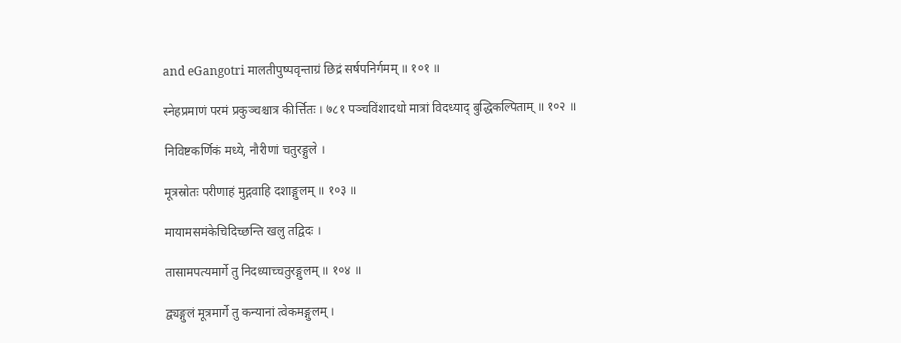and eGangotri मालतीपुष्पवृन्ताग्रं छिद्रं सर्षपनिर्गमम् ॥ १०१ ॥

स्नेहप्रमाणं परमं प्रकुञ्चश्चात्र कीर्त्तितः । ७८१ पञ्चविंशादधो मात्रां विदध्याद् बुद्धिकल्पिताम् ॥ १०२ ॥

निविष्टकर्णिकं मध्ये, नौरीणां चतुरङ्गुले ।

मूत्रस्रोतः परीणाहं मुद्गवाहि दशाङ्गुलम् ॥ १०३ ॥

मायामसमंकेचिदिच्छन्ति खलु तद्विदः ।

तासामपत्यमार्गे तु निदध्याच्चतुरङ्गुलम् ॥ १०४ ॥

द्व्यङ्गुलं मूत्रमार्गे तु कन्यानां त्वेकमङ्गुलम् ।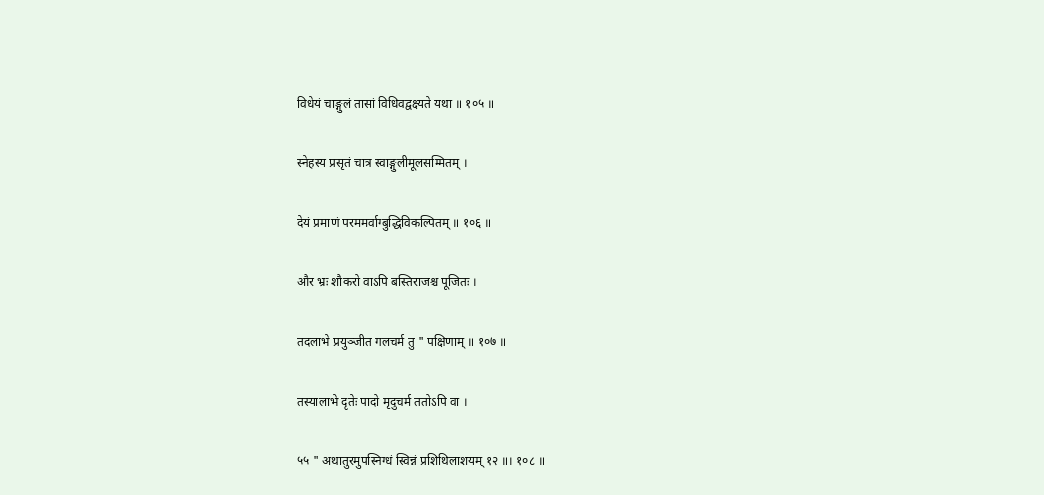विधेयं चाङ्गुलं तासां विधिवद्वक्ष्यते यथा ॥ १०५ ॥

स्नेहस्य प्रसृतं चात्र स्वाङ्गुलीमूलसम्मितम् ।

देयं प्रमाणं परममर्वाग्बुद्धिविकल्पितम् ॥ १०६ ॥

और भ्रः शौकरो वाऽपि बस्तिराजश्च पूजितः ।

तदलाभे प्रयुञ्जीत गलचर्म तु " पक्षिणाम् ॥ १०७ ॥

तस्यालाभे दृतेः पादो मृदुचर्म ततोऽपि वा ।

५५ " अथातुरमुपस्निग्धं स्विन्नं प्रशिथिलाशयम् १२ ॥। १०८ ॥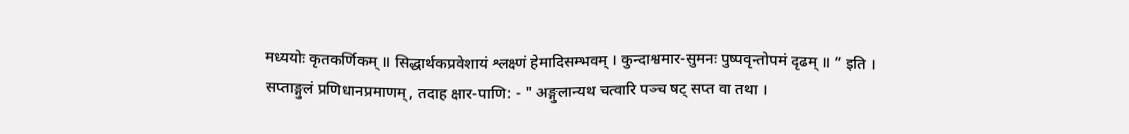मध्ययोः कृतकर्णिकम् ॥ सिद्धार्थकप्रवेशायं श्लक्ष्णं हेमादिसम्भवम् । कुन्दाश्वमार-सुमनः पुष्पवृन्तोपमं दृढम् ॥ ” इति । सप्ताङ्गुलं प्रणिधानप्रमाणम्, तदाह क्षार-पाणि: - " अङ्गुलान्यथ चत्वारि पञ्च षट् सप्त वा तथा ।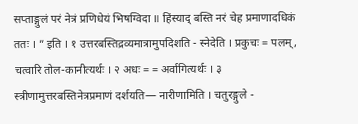सप्ताङ्गुलं परं नेत्रं प्रणिधेयं भिषग्विदा ॥ हिंस्याद् बस्ति नरं चेह प्रमाणादधिकं ततः । ” इति । १ उत्तरबस्तिद्रव्यमात्रामुपदिशति - स्नेदेति । प्रकुचः = पलम्, चत्वारि तोल-कानीत्यर्थः । २ अधः = = अर्वागित्यर्थः । ३ स्त्रीणामुत्तरबस्तिनेत्रप्रमाणं दर्शयति— नारीणामिति । चतुरङ्गुले -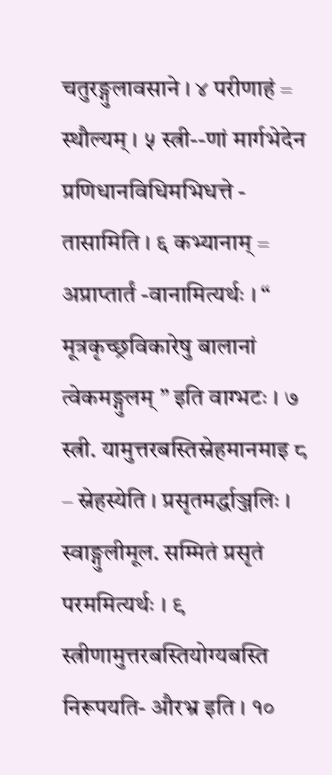चतुरङ्गुलावसाने । ४ परीणाहं = स्थौल्यम् । ५ स्त्री--णां मार्गभेदेन प्रणिधानविधिमभिधत्ते - तासामिति । ६ कभ्यानाम् = अप्राप्तार्तं -वानामित्यर्थः । “ मूत्रकृच्छ्रविकारेषु बालानां त्वेकमङ्गुलम् ” इति वाग्भटः । ७ स्त्री. यामुत्तरबस्तिस्नेहमानमाइ ८ – स्नेहस्येति । प्रसृतमर्द्धाञ्जलिः । स्वाङ्गुलीमूल. सम्मितं प्रसृतं परममित्यर्थः । ९ स्त्रीणामुत्तरबस्तियोग्यबस्ति निरूपयति- औरभ्र इति । १०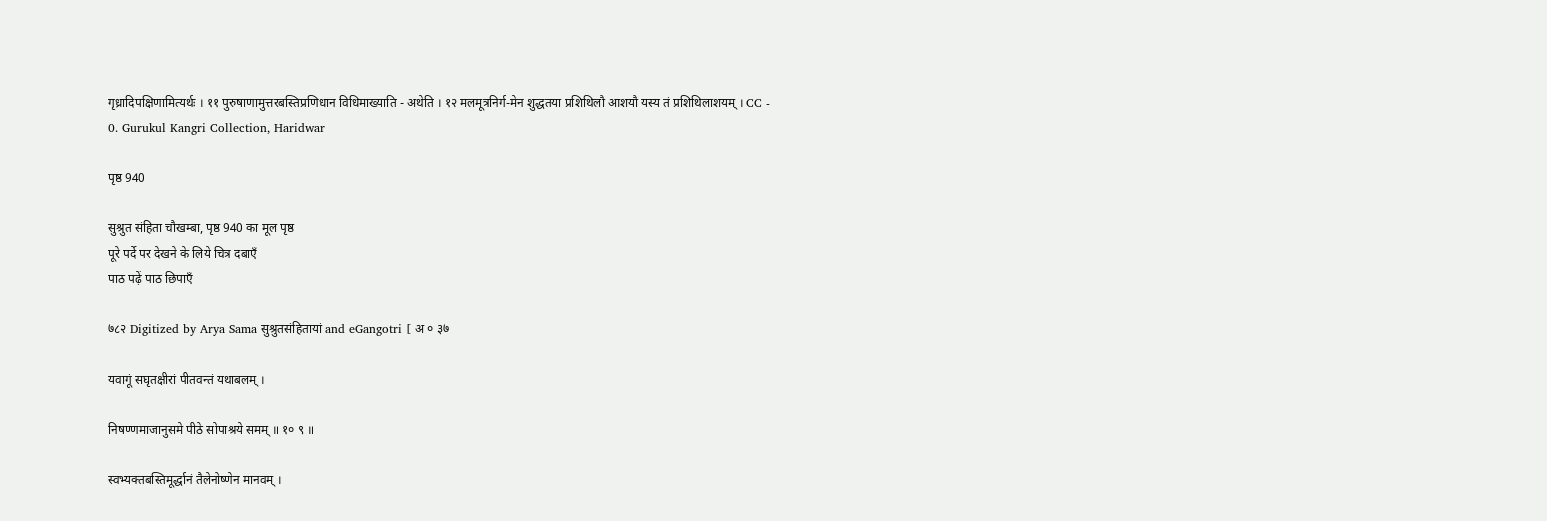गृध्रादिपक्षिणामित्यर्थः । ११ पुरुषाणामुत्तरबस्तिप्रणिधान विधिमाख्याति - अथेति । १२ मलमूत्रनिर्ग-मेन शुद्धतया प्रशिथिलौ आशयौ यस्य तं प्रशिथिलाशयम् । CC - 0. Gurukul Kangri Collection, Haridwar

पृष्ठ 940

सुश्रुत संहिता चौखम्बा, पृष्ठ 940 का मूल पृष्ठ
पूरे पर्दे पर देखने के लिये चित्र दबाएँ
पाठ पढ़ें पाठ छिपाएँ

७८२ Digitized by Arya Sama सुश्रुतसंहितायां and eGangotri [ अ ० ३७

यवागूं सघृतक्षीरां पीतवन्तं यथाबलम् ।

निषण्णमाजानुसमे पीठे सोपाश्रये समम् ॥ १० ९ ॥

स्वभ्यक्तबस्तिमूर्द्धानं तैलेनोष्णेन मानवम् ।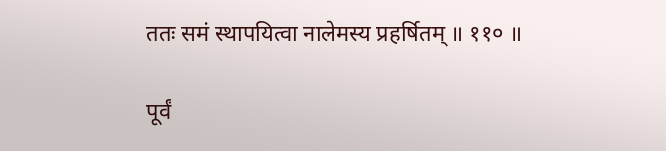ततः समं स्थापयित्वा नालेमस्य प्रहर्षितम् ॥ ११० ॥

पूर्वं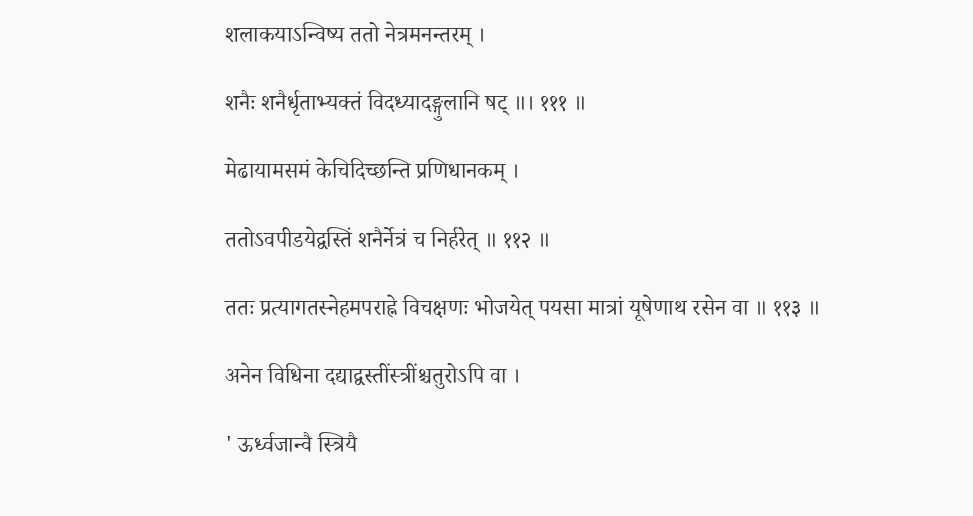शलाकयाऽन्विष्य ततो नेत्रमनन्तरम् ।

शनैः शनैर्धृताभ्यक्तं विदध्यादङ्गुलानि षट् ॥। १११ ॥

मेढायामसमं केचिदिच्छन्ति प्रणिधानकम् ।

ततोऽवपीडयेद्वस्तिं शनैर्नेत्रं च निर्हरेत् ॥ ११२ ॥

ततः प्रत्यागतस्नेहमपराह्ने विचक्षणः भोजयेत् पयसा मात्रां यूषेणाथ रसेन वा ॥ ११३ ॥

अनेन विधिना दद्याद्वस्तींस्त्रींश्चतुरोऽपि वा ।

' ऊर्ध्वजान्वै स्त्रियै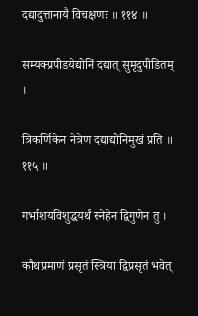दद्यादुत्तानायै विचक्षणः ॥ ११४ ॥

सम्यक्प्रपीडयेद्योनिं दद्यात् सुमृदुपीडितम् ।

त्रिकर्णिकेन नेत्रेण दद्याद्योनिमुखं प्रति ॥ ११५ ॥

गर्भाशयविशुद्धयर्थं स्नेहेन द्विगुणेन तु ।

कौथप्रमाणं प्रसृतं स्त्रिया द्विप्रसृतं भवेत्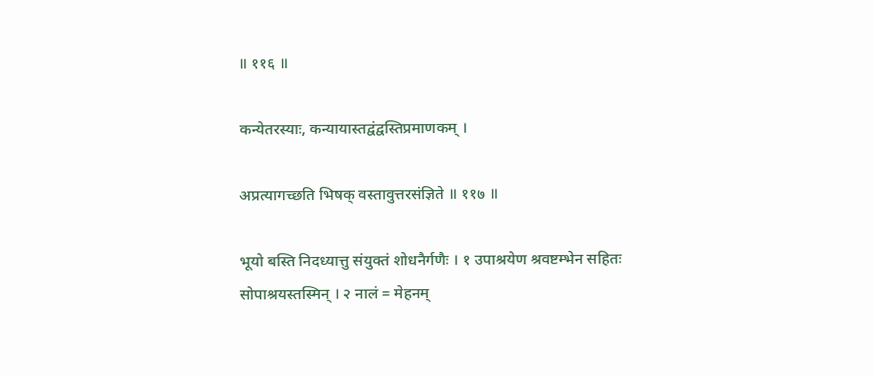॥ ११६ ॥

कन्येतरस्याः, कन्यायास्तद्वंद्वस्तिप्रमाणकम् ।

अप्रत्यागच्छति भिषक् वस्तावुत्तरसंज्ञिते ॥ ११७ ॥

भूयो बस्ति निदध्यात्तु संयुक्तं शोधनैर्गणैः । १ उपाश्रयेण श्रवष्टम्भेन सहितः सोपाश्रयस्तस्मिन् । २ नालं = मेहनम्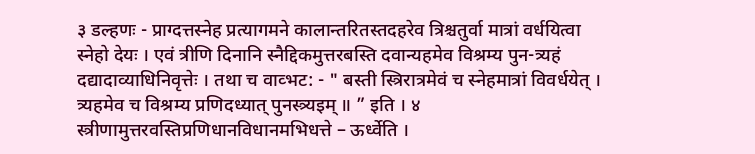३ डल्हणः - प्राग्दत्तस्नेह प्रत्यागमने कालान्तरितस्तदहरेव त्रिश्चतुर्वा मात्रां वर्धयित्वा स्नेहो देयः । एवं त्रीणि दिनानि स्नैद्दिकमुत्तरबस्ति दवान्यहमेव विश्रम्य पुन-त्र्यहं दद्यादाव्याधिनिवृत्तेः । तथा च वाव्भट: - " बस्ती स्त्रिरात्रमेवं च स्नेहमात्रां विवर्धयेत् । त्र्यहमेव च विश्रम्य प्रणिदध्यात् पुनस्त्र्यइम् ॥ ” इति । ४ स्त्रीणामुत्तरवस्तिप्रणिधानविधानमभिधत्ते – ऊर्ध्वेति ।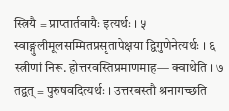स्त्रियै = प्राप्तार्तवायैः इत्यर्थः । ५ स्वाङ्गुलीमूलसम्मितप्रसृतापेक्षया द्विगुणेनेत्यर्थः । ६ स्त्रीणां निरू. होत्तरवस्तिप्रमाणमाह— क्वाथेति । ७ तद्वत् = पुरुषवदित्यर्थः । उत्तरबस्तौ श्रनागच्छति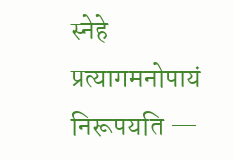स्नेहे प्रत्यागमनोपायं निरूपयति —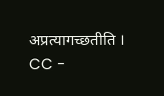अप्रत्यागच्छतीति । CC -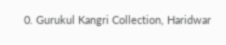0. Gurukul Kangri Collection, Haridwar